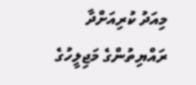މިއަދު ކުރިއަށްދާ ރައްޔިތުންގެ މަޖިލީހުގެ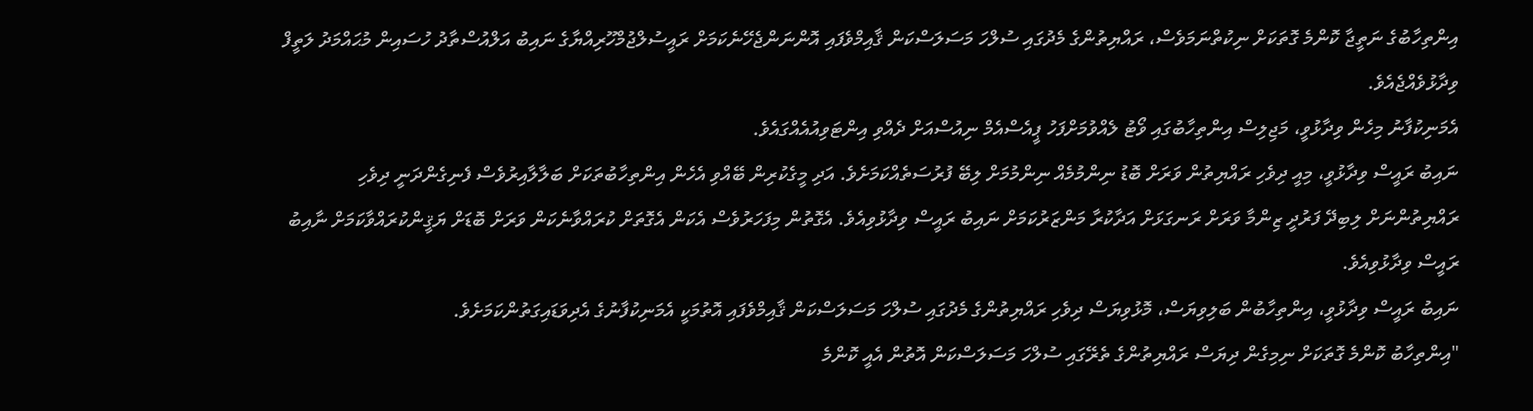އިންތިހާބުގެ ނަތީޖާ ކޮންމެ ގޮތަކަށް ނިކުތްނަމަވެސް، ރައްޔިތުންގެ މެދުގައި ސުލްހަ މަސަލަސްކަން ޤާއިމްވެފައި އޮންނަންޖެހޭނެކަމަށް ރައީސުލްޖުމްހޫރިއްޔާގެ ނައިބު އަލްއުސްތާދު ހުސައިން މުޙައްމަދު ލަތީފް ވިދާޅުވެއްޖެއެވެ.
އެމަނިކުފާނު މިހެން ވިދާޅުވީ، މަޖިލިސް އިންތިހާބުގައި ވޯޓު ލެއްވުމަށްފަހު ޕީއެސްއެމް ނިއުސްއަށް ދެއްވި އިންޓަވިއުއެއްގައެވެ.
ނައިބު ރައީސް ވިދާޅުވީ، މިއީ ދިވެހި ރައްޔިތުން ވަރަށް ބޮޑު ނިންމުމެއް ނިންމުމަށް ލިބޭ ފުރުސަތެއްކަމަށެވެ. އަދި މީގެކުރިން ބޭއްވި އެހެން އިންތިހާބުތަކަށް ބަލާލާއިރުވެސް ފެނިގެންދަނީ ދިވެހި ރައްޔިތުންނަށް ލިބިދޭ ފަރުދީ ޒިންމާ ވަރަށް ރަނގަޅަށް އަދާކުރާ މަންޒަރުކަމަށް ނައިބު ރައީސް ވިދާޅުވިއެވެ. އެގޮތުން މިފަހަރުވެސް އެކަން އެގޮތަށް ކުރައްވާނެކަން ވަރަށް ބޮޑަށް ޔަޤީންކުރައްވާކަމަށް ނާއިބު ރައީސް ވިދާޅުވިއެވެ.
ނައިބު ރައީސް ވިދާޅުވީ، އިންތިހާބުން ބަލިވިޔަސް، މޮޅުވިޔަސް ދިވެހި ރައްޔިތުންގެ މެދުގައި ސުލްހަ މަސަލަސްކަން ޤާއިމްވެފައި އޮތުމަކީ އެމަނިކުފާނުގެ އެދިވަޑައިގަތުންކަމަށެވެ.
"އިންތިހާބު ކޮންމެ ގޮތަކަށް ނިމިގެން ދިޔަސް ރައްޔިތުންގެ ތެރޭގައި ސުލްހަ މަސަލަސްކަން އޮތުން އެއީ ކޮންމެ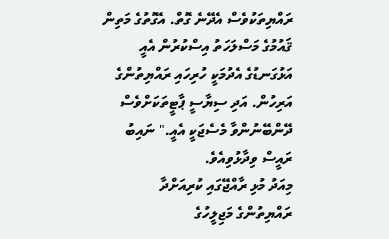ރައްޔިތަކުވެސް އެދޭނެ ގޮތް. އެގޮތުގެ މަތިން ޤައުމުގެ މަސްލަހަތު އިސްކުރުން އެއީ އަޅުގަނޑުގެ އެދުމަކީ ހުރިހައި ރައްޔިތުންގެ އަރިހުން. އަދި ސިޔާސީ ޕާޓީތަކަށްވެސް ދޭންބޭނުންވާ މެސެޖަކީ އެއީ." ނައިބު ރައީސް ވިދާޅުވިއެވެ.
މިއަދު މުޅި ރާއްޖޭގައި ކުރިއަށްދާ ރައްޔިތުންގެ މަޖިލީހުގެ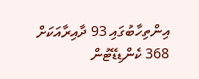އިންތިހާބުގައި 93 ދާއިރާއަކަށް 368 ކެންޑިޑޭޓުން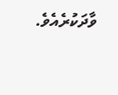ވާދަކުރެއެވެ.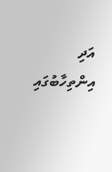އަދި އިންތިހާބުގައި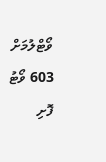ވޯޓްލުމަށް 603 ވޯޓު ފޮށި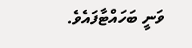ވަނީ ބަހައްޓާފައެވެ.